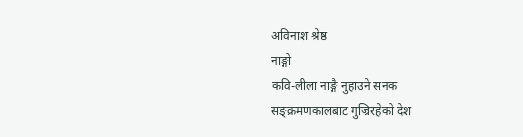अविनाश श्रेष्ठ
नाङ्गो
कवि-लीला नाङ्गै नुहाउने सनक
सङ्क्रमणकालबाट गुज्रिरहेको देश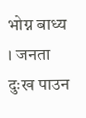भोग्न बाध्य । जनता दुःख पाउन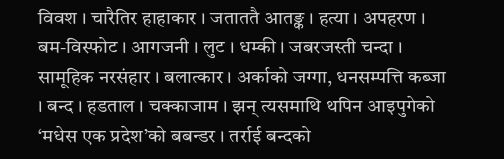विवश । चारैतिर हाहाकार । जताततै आतङ्क । हत्या । अपहरण । बम-विस्फोट । आगजनी । लुट । धम्की । जबरजस्ती चन्दा । सामूहिक नरसंहार । बलात्कार । अर्काको जग्गा, धनसम्पत्ति कब्जा । बन्द । हडताल । चक्काजाम । झन् त्यसमाथि थपिन आइपुगेको ‘मधेस एक प्रदेश’को बबन्डर । तर्राई बन्दको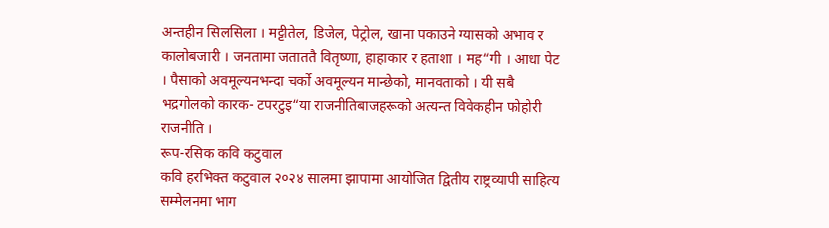अन्तहीन सिलसिला । मट्टीतेल, डिजेल, पेट्रोल, खाना पकाउने ग्यासको अभाव र कालोबजारी । जनतामा जताततै वितृष्णा, हाहाकार र हताशा । मह“गी । आधा पेट । पैसाको अवमूल्यनभन्दा चर्को अवमूल्यन मान्छेको, मानवताको । यी सबै भद्रगोलको कारक- टपरटुइ“या राजनीतिबाजहरूको अत्यन्त विवेकहीन फोहोरी राजनीति ।
रूप-रसिक कवि कटुवाल
कवि हरभिक्त कटुवाल २०२४ सालमा झापामा आयोजित द्वितीय राष्ट्रव्यापी साहित्य सम्मेलनमा भाग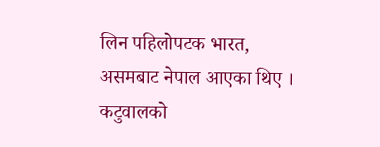लिन पहिलोपटक भारत, असमबाट नेपाल आएका थिए । कटुवालको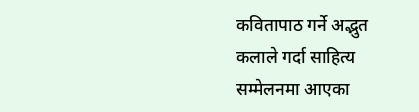कवितापाठ गर्ने अद्भुत कलाले गर्दा साहित्य सम्मेलनमा आएका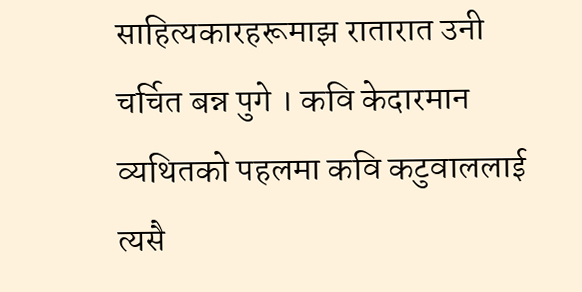साहित्यकारहरूमाझ रातारात उनी चर्चित बन्न पुगे । कवि केदारमान व्यथितको पहलमा कवि कटुवाललाई त्यसै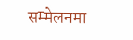सम्मेलनमा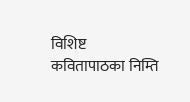विशिष्ट कवितापाठका निम्ति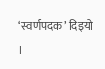‘स्वर्णपदक’ दिइयो ।